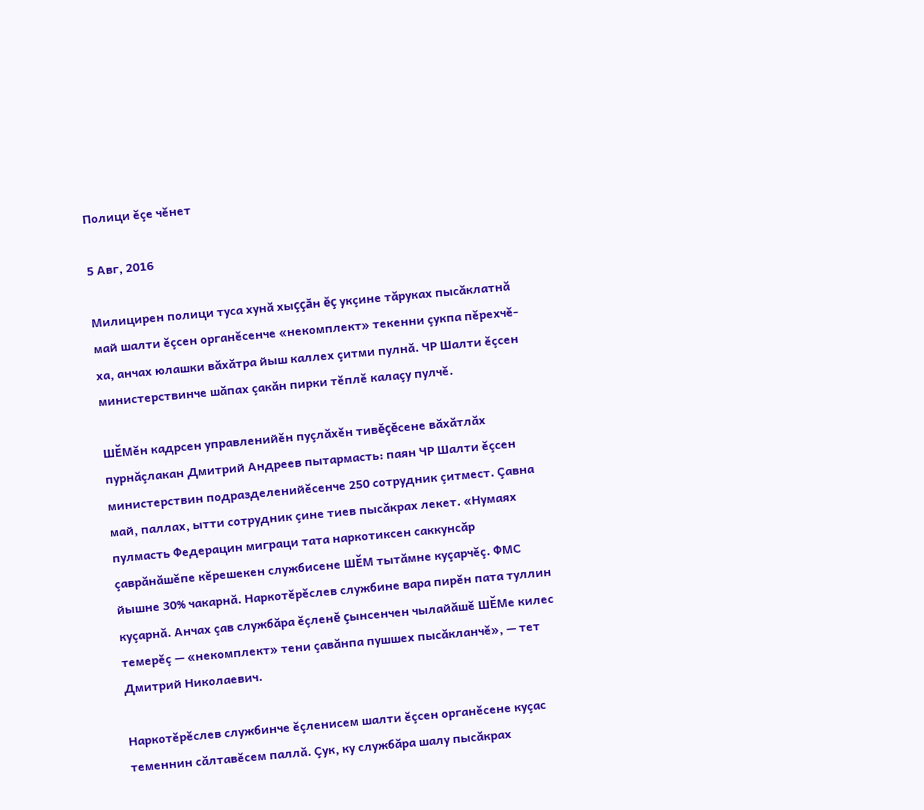Полици ĕçе чĕнет

5 Авг, 2016

Милицирен полици туса хунă хыççăн ĕç укçине тăруках пысăклатнă май шалти ĕçсен органĕсенче «некомплект» текенни çукпа пĕрехчĕ-ха, анчах юлашки вăхăтра йыш каллех çитми пулнă. ЧР Шалти ĕçсен министерствинче шăпах çакăн пирки тĕплĕ калаçу пулчĕ.

ШĔМĕн кадрсен управленийĕн пуçлăхĕн тивĕçĕсене вăхăтлăх пурнăçлакан Дмитрий Андреев пытармасть: паян ЧР Шалти ĕçсен министерствин подразделенийĕсенче 250 сотрудник çитмест. Çавна май, паллах, ытти сотрудник çине тиев пысăкрах лекет. «Нумаях пулмасть Федерацин миграци тата наркотиксен саккунсăр çаврăнăшĕпе кĕрешекен службисене ШĔМ тытăмне куçарчĕç. ФМС йышне 30% чакарнă. Наркотĕрĕслев службине вара пирĕн пата туллин куçарнă. Анчах çав службăра ĕçленĕ çынсенчен чылайăшĕ ШĔМе килес темерĕç — «некомплект» тени çавăнпа пушшех пысăкланчĕ», — тет Дмитрий Николаевич.

Наркотĕрĕслев службинче ĕçленисем шалти ĕçсен органĕсене куçас теменнин сăлтавĕсем паллă. Çук, ку службăра шалу пысăкрах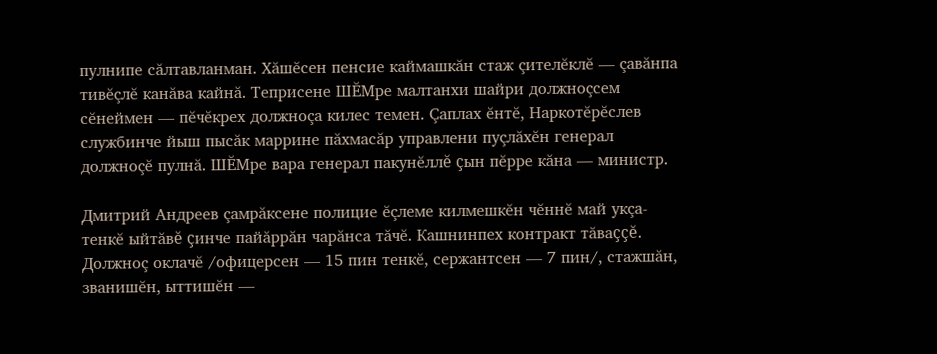пулнипе сăлтавланман. Хăшĕсен пенсие каймашкăн стаж çителĕклĕ — çавăнпа тивĕçлĕ канăва кайнă. Теприсене ШĔМре малтанхи шайри должноçсем сĕнеймен — пĕчĕкрех должноçа килес темен. Çаплах ĕнтĕ, Наркотĕрĕслев службинче йыш пысăк маррине пăхмасăр управлени пуçлăхĕн генерал должноçĕ пулнă. ШĔМре вара генерал пакунĕллĕ çын пĕрре кăна — министр.

Дмитрий Андреев çамрăксене полицие ĕçлеме килмешкĕн чĕннĕ май укçа-тенкĕ ыйтăвĕ çинче пайăррăн чарăнса тăчĕ. Кашнинпех контракт тăваççĕ. Должноç оклачĕ /офицерсен — 15 пин тенкĕ, сержантсен — 7 пин/, стажшăн, званишĕн, ыттишĕн —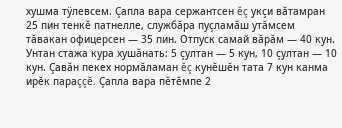хушма тÿлевсем. Çапла вара сержантсен ĕç укçи вăтамран 25 пин тенкĕ патнелле, службăра пуçламăш утăмсем тăвакан офицерсен — 35 пин. Отпуск самай вăрăм — 40 кун. Унтан стажа кура хушăнать: 5 çултан — 5 кун, 10 çултан — 10 кун. Çавăн пекех нормăламан ĕç кунĕшĕн тата 7 кун канма ирĕк параççĕ. Çапла вара пĕтĕмпе 2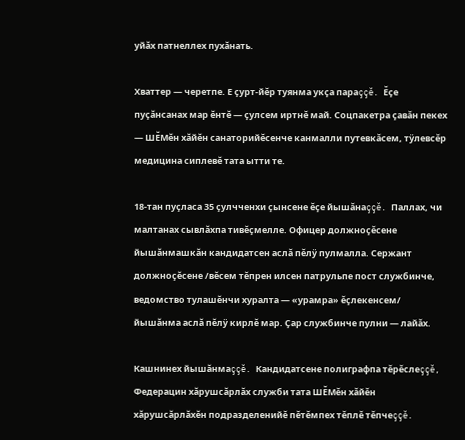уйăх патнеллех пухăнать.

Хваттер — черетпе. Е çурт-йĕр туянма укçа параççĕ. Ĕçе пуçăнсанах мар ĕнтĕ — çулсем иртнĕ май. Соцпакетра çавăн пекех — ШĔМĕн хăйĕн санаторийĕсенче канмалли путевкăсем, тÿлевсĕр медицина сиплевĕ тата ытти те.

18-тан пуçласа 35 çулчченхи çынсене ĕçе йышăнаççĕ. Паллах, чи малтанах сывлăхпа тивĕçмелле. Офицер должноçĕсене йышăнмашкăн кандидатсен аслă пĕлÿ пулмалла. Сержант должноçĕсене /вĕсем тĕпрен илсен патрульпе пост службинче, ведомство тулашĕнчи хуралта — «урамра» ĕçлекенсем/ йышăнма аслă пĕлÿ кирлĕ мар. Çар службинче пулни — лайăх.

Кашнинех йышăнмаççĕ. Кандидатсене полиграфпа тĕрĕслеççĕ, Федерацин хăрушсăрлăх служби тата ШĔМĕн хăйĕн хăрушсăрлăхĕн подразделенийĕ пĕтĕмпех тĕплĕ тĕпчеççĕ.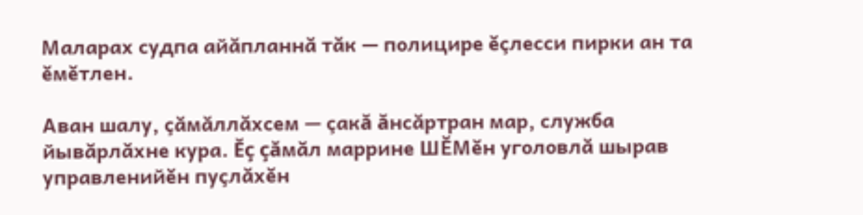Маларах судпа айăпланнă тăк — полицире ĕçлесси пирки ан та ĕмĕтлен.

Аван шалу, çăмăллăхсем — çакă ăнсăртран мар, служба йывăрлăхне кура. Ĕç çăмăл маррине ШĔМĕн уголовлă шырав управленийĕн пуçлăхĕн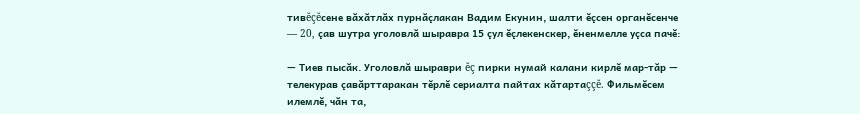тивĕçĕсене вăхăтлăх пурнăçлакан Вадим Екунин, шалти ĕçсен органĕсенче — 20, çав шутра уголовлă шыравра 15 çул ĕçлекенскер, ĕненмелле уçса пачĕ:

— Тиев пысăк. Уголовлă шыраври ĕç пирки нумай калани кирлĕ мар-тăр — телекурав çавăрттаракан тĕрлĕ сериалта пайтах кăтартаççĕ. Фильмĕсем илемлĕ, чăн та,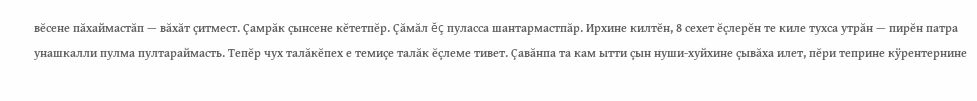вĕсене пăхаймастăп — вăхăт çитмест. Çамрăк çынсене кĕтетпĕр. Çăмăл ĕç пуласса шантармастпăр. Ирхине килтĕн, 8 сехет ĕçлерĕн те киле тухса утрăн — пирĕн патра унашкалли пулма пултараймасть. Тепĕр чух талăкĕпех е темиçе талăк ĕçлеме тивет. Çавăнпа та кам ытти çын нуши-хуйхине çывăха илет, пĕри теприне кÿрентернине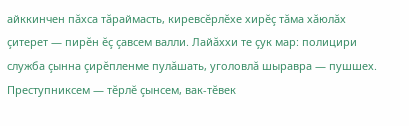айккинчен пăхса тăраймасть, киревсĕрлĕхе хирĕç тăма хăюлăх çитерет — пирĕн ĕç çавсем валли. Лайăххи те çук мар: полицири служба çынна çирĕпленме пулăшать, уголовлă шыравра — пушшех. Преступниксем — тĕрлĕ çынсем, вак-тĕвек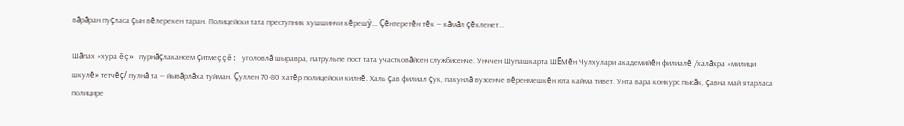вăрăран пуçласа çын вĕлерекен таран. Полицейски тата преступник хушшинчи кĕрешÿ... Çĕнтеретĕн тĕк — кăмăл çĕкленет...

Шăпах «хура ĕç» пурнăçлакансем çитмеççĕ: уголовлă шыравра, патрульпе пост тата участковăйсен службисенче. Унччен Шупашкарта ШĔМĕн Чулхулари академийĕн филиалĕ /халăхра «милици шкулĕ» тетчĕç/ пулнă та — йывăрлăха туйман. Çуллен 70-80 хатĕр полицейски килнĕ. Халь çав филиал çук, пакунлă вузсенче вĕренмешкĕн юта кайма тивет. Унта вара конкурс пысăк, çавна май ятарласа полицире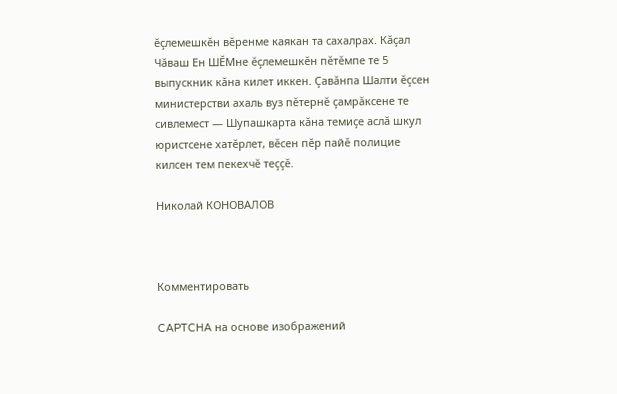ĕçлемешкĕн вĕренме каякан та сахалрах. Кăçал Чăваш Ен ШĔМне ĕçлемешкĕн пĕтĕмпе те 5 выпускник кăна килет иккен. Çавăнпа Шалти ĕçсен министерстви ахаль вуз пĕтернĕ çамрăксене те сивлемест — Шупашкарта кăна темиçе аслă шкул юристсене хатĕрлет, вĕсен пĕр пайĕ полицие килсен тем пекехчĕ теççĕ.

Николай КОНОВАЛОВ



Комментировать

CAPTCHA на основе изображений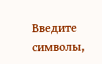Введите символы,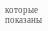которые показаны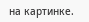на картинке.